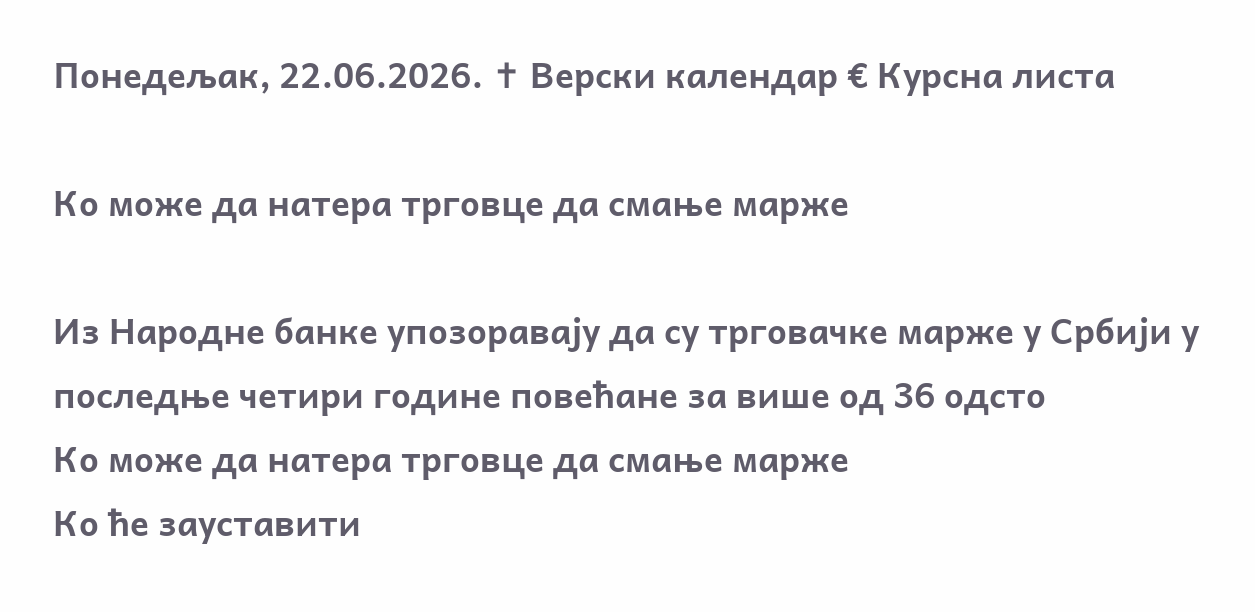Понедељак, 22.06.2026. ✝ Верски календар € Курсна листа

Ко може да натера трговце да смање марже

Из Народне банке упозоравају да су трговачке марже у Србији у последње четири године повећане за више од 36 одсто
Ко може да натера трговце да смање марже
Ко ће зауставити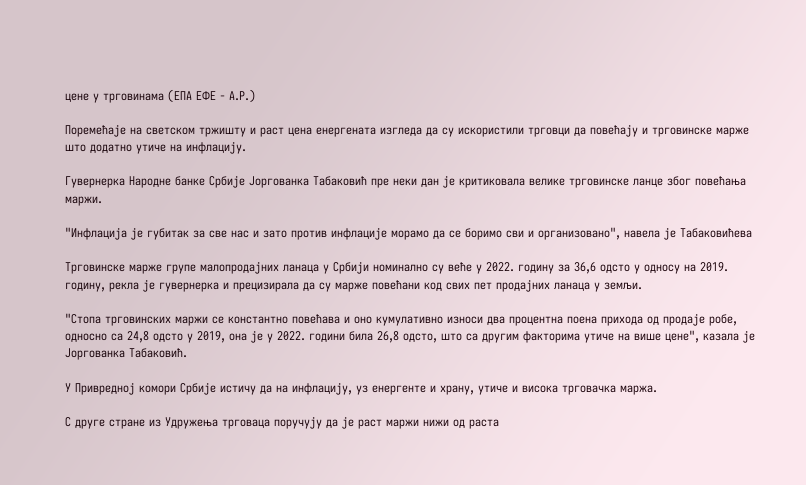цене у трговинама (ЕПА ЕФЕ - А.Р.)

Поремећаје на светском тржишту и раст цена енергената изгледа да су искористили трговци да повећају и трговинске марже што додатно утиче на инфлацију.

Гувернерка Народне банке Србије Јоргованка Табаковић пре неки дан је критиковала велике трговинске ланце због повећања маржи.

"Инфлација је губитак за све нас и зато против инфлације морамо да се боримо сви и организовано", навела је Табаковићева

Трговинске марже групе малопродајних ланаца у Србији номинално су веће у 2022. годину за 36,6 одсто у односу на 2019. годину, рекла је гувернерка и прецизирала да су марже повећани код свих пет продајних ланаца у земљи.

"Стопа трговинских маржи се константно повећава и оно кумулативно износи два процентна поена прихода од продаје робе, односно са 24,8 одсто у 2019, она је у 2022. години била 26,8 одсто, што са другим факторима утиче на више цене", казала је Јоргованка Табаковић.

У Привредној комори Србије истичу да на инфлацију, уз енергенте и храну, утиче и висока трговачка маржа.

С друге стране из Удружења трговаца поручују да је раст маржи нижи од раста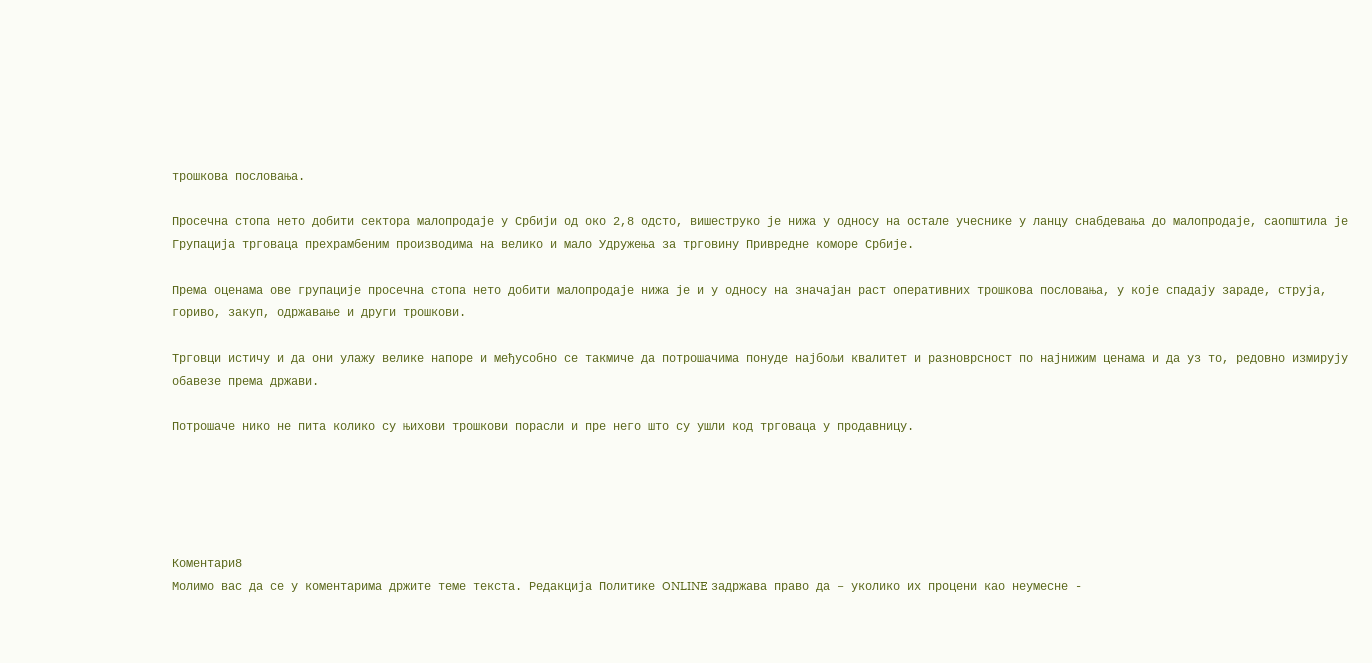трошкова пословања.

Просечна стопа нето добити сектора малопродаје у Србији од око 2,8 одсто, вишеструко је нижа у односу на остале учеснике у ланцу снабдевања до малопродаје, саопштила је Групација трговаца прехрамбеним производима на велико и мало Удружења за трговину Привредне коморе Србије.

Према оценама ове групације просечна стопа нето добити малопродаје нижа је и у односу на значајан раст оперативних трошкова пословања, у које спадају зараде, струја, гориво, закуп, одржавање и други трошкови.

Трговци истичу и да они улажу велике напоре и међусобно се такмиче да потрошачима понуде најбољи квалитет и разноврсност по најнижим ценама и да уз то, редовно измирују обавезе према држави.

Потрошаче нико не пита колико су њихови трошкови порасли и пре него што су ушли код трговаца у продавницу.





Коментари8
Молимо вас да се у коментарима држите теме текста. Редакција Политике ONLINE задржава право да – уколико их процени као неумесне -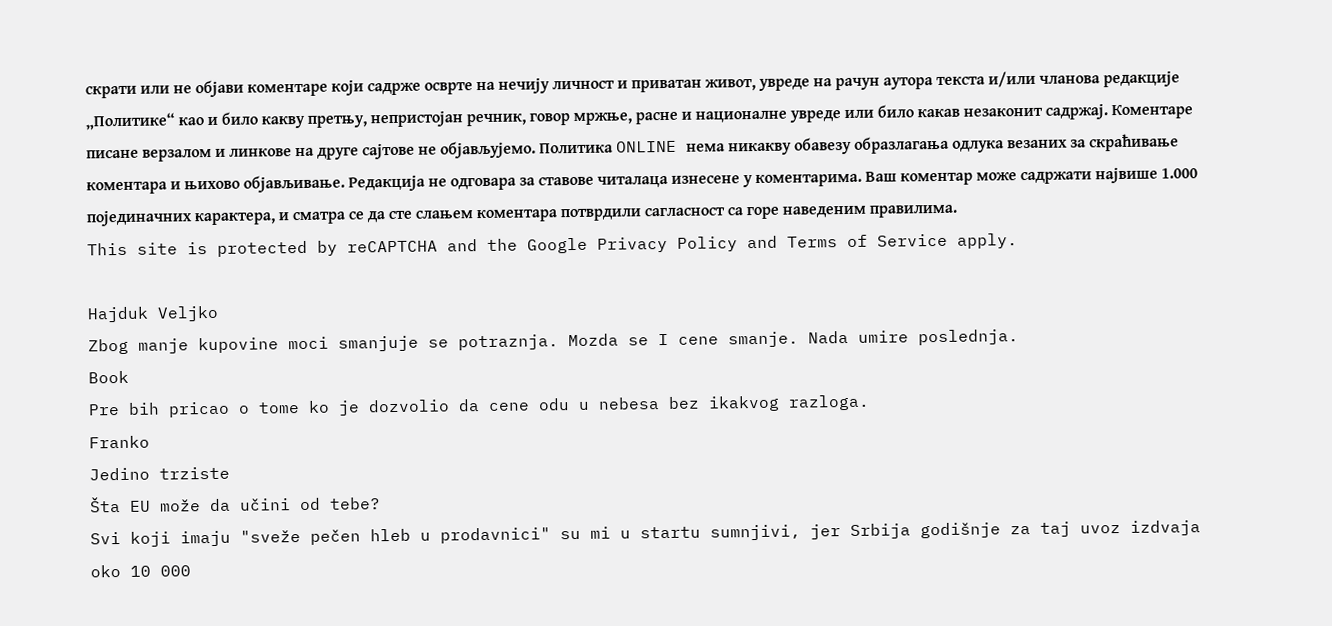скрати или не објави коментаре који садрже осврте на нечију личност и приватан живот, увреде на рачун аутора текста и/или чланова редакције „Политике“ као и било какву претњу, непристојан речник, говор мржње, расне и националне увреде или било какав незаконит садржај. Коментаре писане верзалом и линкове на друге сајтове не објављујемо. Политика ONLINE нема никакву обавезу образлагања одлука везаних за скраћивање коментара и њихово објављивање. Редакција не одговара за ставове читалаца изнесене у коментарима. Ваш коментар може садржати највише 1.000 појединачних карактера, и сматра се да сте слањем коментара потврдили сагласност са горе наведеним правилима.
This site is protected by reCAPTCHA and the Google Privacy Policy and Terms of Service apply.

Hajduk Veljko
Zbog manje kupovine moci smanjuje se potraznja. Mozda se I cene smanje. Nada umire poslednja.
Book
Pre bih pricao o tome ko je dozvolio da cene odu u nebesa bez ikakvog razloga.
Franko
Jedino trziste
Šta EU može da učini od tebe?
Svi koji imaju "sveže pečen hleb u prodavnici" su mi u startu sumnjivi, jer Srbija godišnje za taj uvoz izdvaja oko 10 000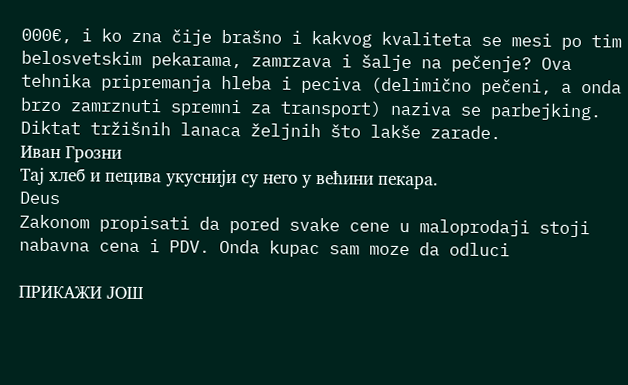000€, i ko zna čije brašno i kakvog kvaliteta se mesi po tim belosvetskim pekarama, zamrzava i šalje na pečenje? Ova tehnika pripremanja hleba i peciva (delimično pečeni, a onda brzo zamrznuti spremni za transport) naziva se parbejking. Diktat tržišnih lanaca željnih što lakše zarade.
Иван Грозни
Тај хлеб и пецива укуснији су него у већини пекара.
Deus
Zakonom propisati da pored svake cene u maloprodaji stoji nabavna cena i PDV. Onda kupac sam moze da odluci

ПРИКАЖИ ЈОШ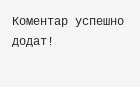Комeнтар успeшно додат!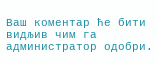Ваш комeнтар ћe бити видљив чим га администратор одобри.